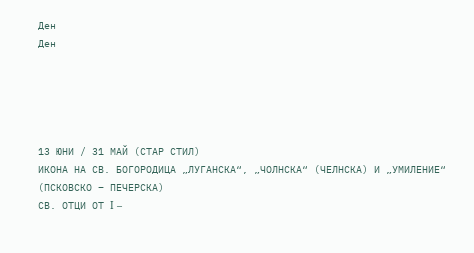Ден
Ден





13 ЮНИ / 31 МАЙ (СТАР СТИЛ)
ИКОНА НА СВ. БОГОРОДИЦА „ЛУГАНСКА“, „ЧОЛНСКА“ (ЧЕЛНСКА) И „УМИЛЕНИЕ“ (ПСКОВСКО – ПЕЧЕРСКА)
СВ. ОТЦИ ОТ I –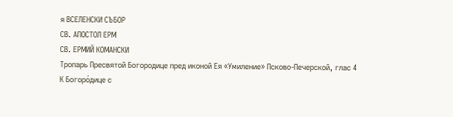я ВСЕЛЕНСКИ СЪБОР
СВ. АПОСТОЛ ЕРМ
СВ. ЕРМИЙ КОМАНСКИ
Тропарь Пресвятой Богородице пред иконой Ея «Умиление» Псково-Печерской, глас 4
К Богоpо́дице с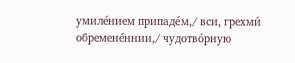умиле́нием пpипаде́м,/ вси, гpехми́ обpемене́ннии,/ чудотво́pную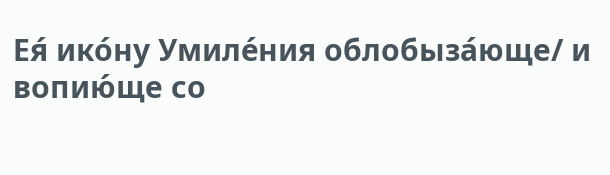Ея́ ико́ну Умиле́ния облобыза́юще/ и вопию́ще со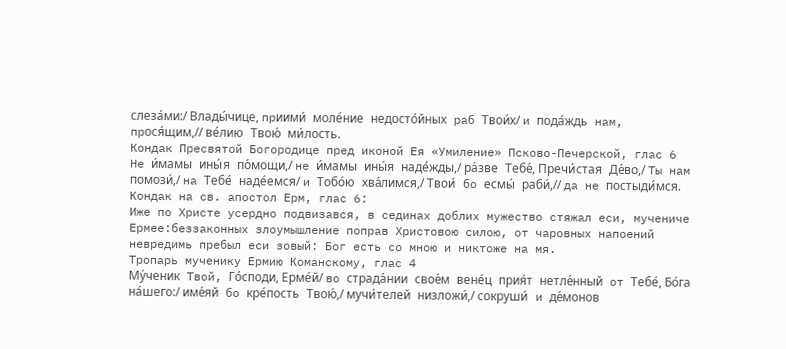слеза́ми:/ Влады́чице, пpиими́ моле́ние недосто́йных pаб Твои́х/ и пода́ждь нам, пpося́щим,// ве́лию Твою́ ми́лость.
Кондак Пресвятой Богородице пред иконой Ея «Умиление» Псково-Печерской, глас 6
Не и́мамы ины́я по́мощи,/ не и́мамы ины́я наде́жды,/ ра́зве Тебе́, Пречи́стая Де́во,/ Ты нам помози́,/ на Тебе́ наде́емся/ и Тобо́ю хва́лимся,/ Твои́ бо есмы́ раби́,// да не постыди́мся.
Кондак на св. апостол Ерм, глас 6:
Иже по Христе усердно подвизався, в сединах доблих мужество стяжал еси, мучениче Ермее:беззаконных злоумышление поправ Христовою силою, от чаровных напоений невредимь пребыл еси зовый: Бог есть со мною и никтоже на мя.
Тропарь мученику Ермию Команскому, глас 4
Му́ченик Твой, Го́споди, Ерме́й/ во страда́нии свое́м вене́ц прия́т нетле́нный от Тебе́, Бо́га на́шего:/ име́яй бо кре́пость Твою́,/ мучи́телей низложи́,/ сокруши́ и де́монов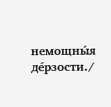немощны́я де́рзости./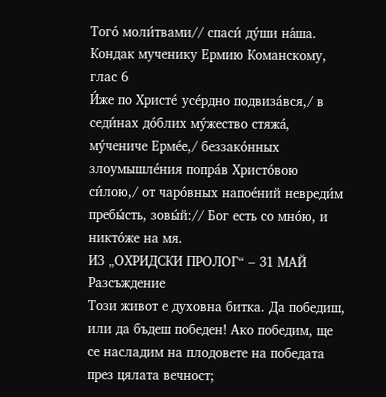Того́ моли́твами// спаси́ ду́ши на́ша.
Кондак мученику Ермию Команскому, глас 6
И́же по Христе́ усе́рдно подвиза́вся,/ в седи́нах до́блих му́жество стяжа́, му́чениче Ерме́е,/ беззако́нных злоумышле́ния попра́в Христо́вою си́лою,/ от чаро́вных напое́ний невреди́м пребы́сть, зовы́й:// Бог есть со мно́ю, и никто́же на мя.
ИЗ „ОХРИДСКИ ПРОЛОГ“ – 31 МАЙ
Разсъждение
Този живот е духовна битка. Да победиш, или да бъдеш победен! Ако победим, ще се насладим на плодовете на победата през цялата вечност;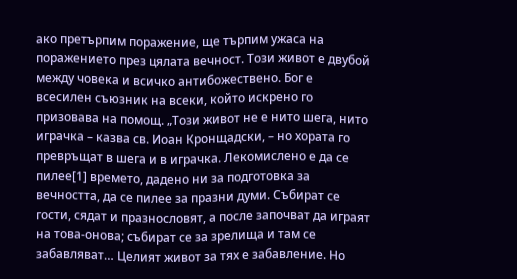ако претърпим поражение, ще търпим ужаса на поражението през цялата вечност. Този живот е двубой между човека и всичко антибожествено. Бог е всесилен съюзник на всеки, който искрено го призовава на помощ. „Този живот не е нито шега, нито играчка – казва св. Иоан Кронщадски, – но хората го превръщат в шега и в играчка. Лекомислено е да се пилее[1] времето, дадено ни за подготовка за вечността, да се пилее за празни думи. Събират се гости, сядат и празнословят, а после започват да играят на това-онова; събират се за зрелища и там се забавляват… Целият живот за тях е забавление. Но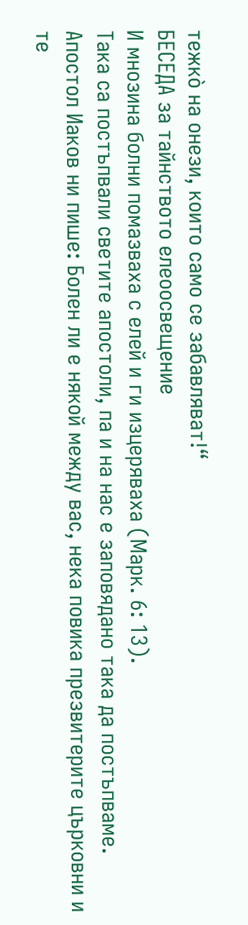тежкò на онези, които само се забавляват!“
БЕСЕДА за тайнството елеоосвещение
И мнозина болни помазваха с елей и ги изцеряваха (Марк. 6: 13).
Така са постъпвали светите апостоли, па и на нас е заповядано така да постъпваме. Апостол Иаков ни пише: Болен ли е някой между вас, нека повика презвитерите църковни и те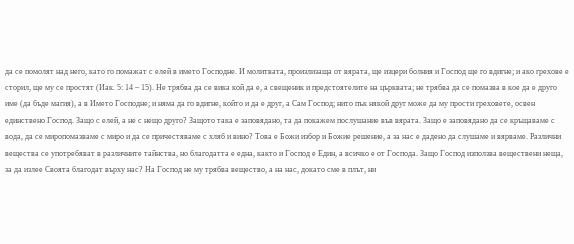да се помолят над него, като го помажат с елей в името Господне. И молитвата, произлизаща от вярата, ще изцери болния и Господ ще го вдигне; и ако грехове е сторил, ще му се простят (Иак. 5: 14 – 15). Не трябва да се вика кой да е, а свещеник и предстоятелите на църквата; не трябва да се помазва в кое да е друго име (да бъде магия), а в Името Господне; и няма да го вдигне, който и да е друг, а Сам Господ; нито пък някой друг може да му прости греховете, освен единствено Господ. Защо с елей, а не с нещо друго? Защото така е заповядано, та да покажем послушание във вярата. Защо е заповядано да се кръщаваме с вода, да се миропомазваме с миро и да се причестяваме с хляб и вино? Това е Божи избор и Божие решение, а за нас е дадено да слушаме и вярваме. Различни вещества се употребяват в различните тайнства, но благодатта е една, както и Господ е Един, а всичко е от Господа. Защо Господ използва веществени неща, за да излее Своята благодат върху нас? На Господ не му трябва вещество, а на нас, докато сме в плът, ни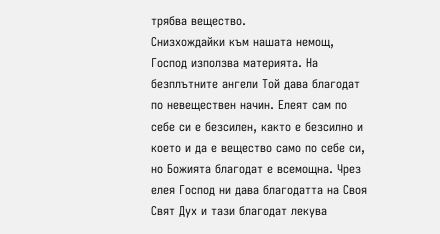трябва вещество.
Снизхождайки към нашата немощ, Господ използва материята. На безплътните ангели Той дава благодат по невеществен начин. Елеят сам по себе си е безсилен, както е безсилно и което и да е вещество само по себе си, но Божията благодат е всемощна. Чрез елея Господ ни дава благодатта на Своя Свят Дух и тази благодат лекува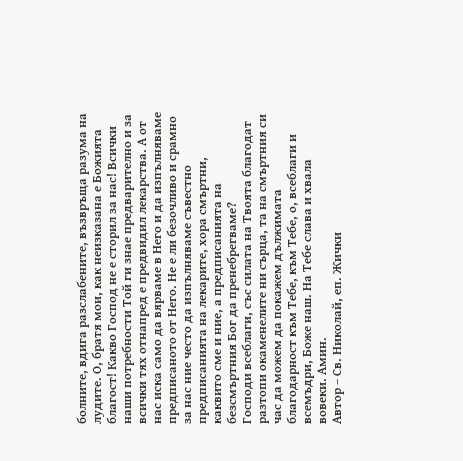болните, вдига разслабените, възвръща разума на лудите. О, братя мои, как неизказана е Божията благост! Какво Господ не е сторил за нас! Всички наши потребности Той ги знае предварително и за всички тях отнапред е предвидил лекарства. А от нас иска само да вярваме в Него и да изпълняваме предписаното от Него. Не е ли безочливо и срамно за нас ние често да изпълняваме съвестно предписанията на лекарите, хора смъртни, каквито сме и ние, а предписанията на безсмъртния Бог да пренебрегваме?
Господи всеблаги, със силата на Твоята благодат разтопи окаменелите ни сърца, та на смъртния си час да можем да покажем дължимата благодарност към Тебе, към Тебе, о, всеблаги и всемъдри, Боже наш. На Тебе слава и хвала вовеки. Амин.
Автор – Св. Николай, еп. Жички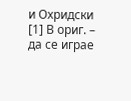и Охридски
[1] В ориг. – да се играе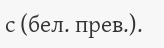с (бел. прев.).